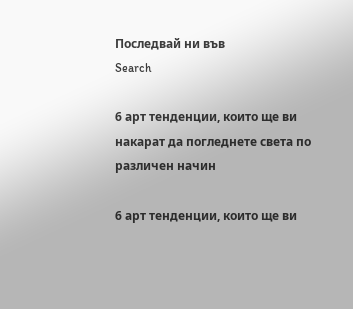Последвай ни във
Search

6 арт тенденции, които ще ви накарат да погледнете света по различен начин

6 арт тенденции, които ще ви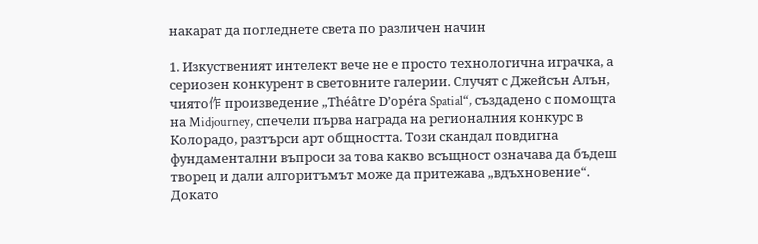накарат да погледнете света по различен начин

1. Изкуственият интелект вече не е просто технологична играчка, а сериозен конкурент в световните галерии. Случят с Джейсън Алън, чиято作 произведение „Théâtre D’opéra Spatial“, създадено с помощта на Midjourney, спечели първа награда на регионалния конкурс в Колорадо, разтърси арт общността. Този скандал повдигна фундаментални въпроси за това какво всъщност означава да бъдеш творец и дали алгоритъмът може да притежава „вдъхновение“. Докато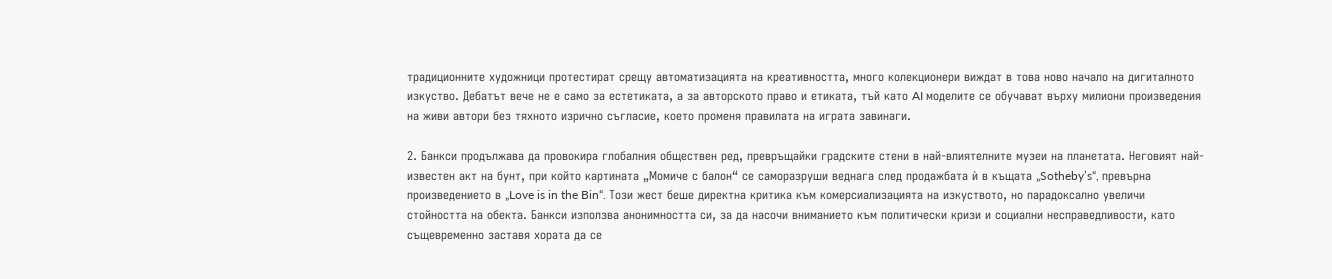традиционните художници протестират срещу автоматизацията на креативността, много колекционери виждат в това ново начало на дигиталното изкуство. Дебатът вече не е само за естетиката, а за авторското право и етиката, тъй като AI моделите се обучават върху милиони произведения на живи автори без тяхното изрично съгласие, което променя правилата на играта завинаги.

2. Банкси продължава да провокира глобалния обществен ред, превръщайки градските стени в най-влиятелните музеи на планетата. Неговият най-известен акт на бунт, при който картината „Момиче с балон“ се саморазруши веднага след продажбата ѝ в къщата „Sotheby’s“, превърна произведението в „Love is in the Bin“. Този жест беше директна критика към комерсиализацията на изкуството, но парадоксално увеличи стойността на обекта. Банкси използва анонимността си, за да насочи вниманието към политически кризи и социални несправедливости, като същевременно заставя хората да се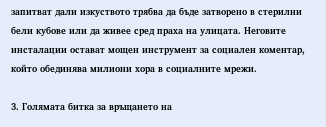запитват дали изкуството трябва да бъде затворено в стерилни бели кубове или да живее сред праха на улицата. Неговите инсталации остават мощен инструмент за социален коментар, който обединява милиони хора в социалните мрежи.

3. Голямата битка за връщането на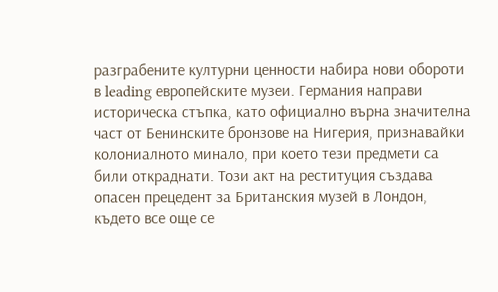разграбените културни ценности набира нови обороти в leading европейските музеи. Германия направи историческа стъпка, като официално върна значителна част от Бенинските бронзове на Нигерия, признавайки колониалното минало, при което тези предмети са били откраднати. Този акт на реституция създава опасен прецедент за Британския музей в Лондон, където все още се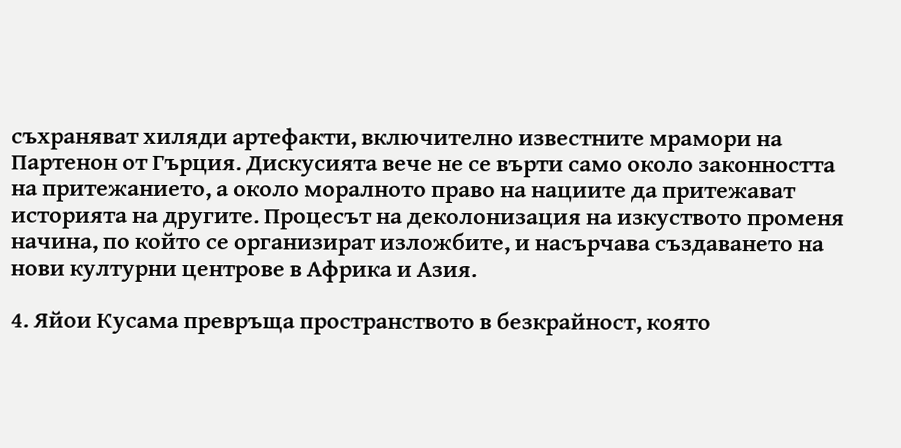съхраняват хиляди артефакти, включително известните мрамори на Партенон от Гърция. Дискусията вече не се върти само около законността на притежанието, а около моралното право на нациите да притежават историята на другите. Процесът на деколонизация на изкуството променя начина, по който се организират изложбите, и насърчава създаването на нови културни центрове в Африка и Азия.

4. Яйои Кусама превръща пространството в безкрайност, която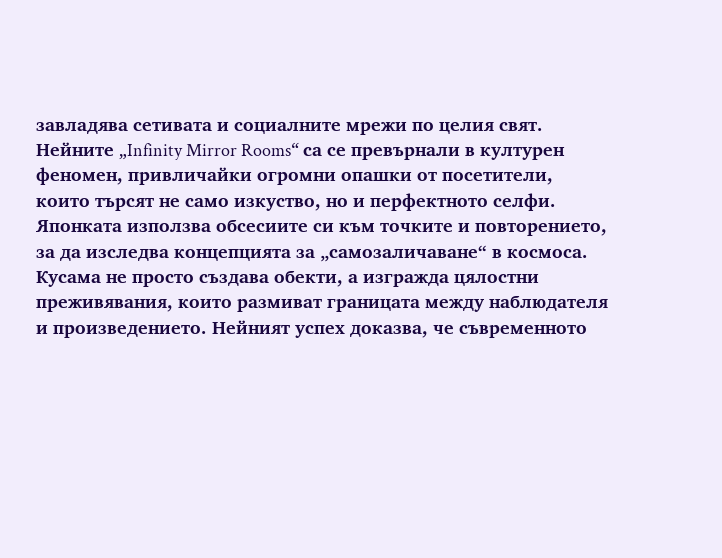завладява сетивата и социалните мрежи по целия свят. Нейните „Infinity Mirror Rooms“ са се превърнали в културен феномен, привличайки огромни опашки от посетители, които търсят не само изкуство, но и перфектното селфи. Японката използва обсесиите си към точките и повторението, за да изследва концепцията за „самозаличаване“ в космоса. Кусама не просто създава обекти, а изгражда цялостни преживявания, които размиват границата между наблюдателя и произведението. Нейният успех доказва, че съвременното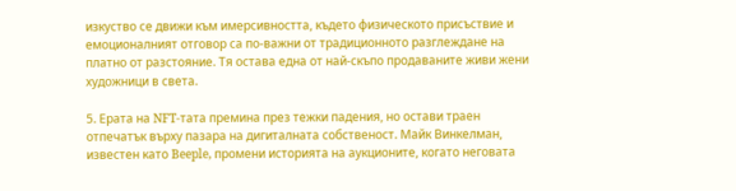изкуство се движи към имерсивността, където физическото присъствие и емоционалният отговор са по-важни от традиционното разглеждане на платно от разстояние. Тя остава една от най-скъпо продаваните живи жени художници в света.

5. Ерата на NFT-тата премина през тежки падения, но остави траен отпечатък върху пазара на дигиталната собственост. Майк Винкелман, известен като Beeple, промени историята на аукционите, когато неговата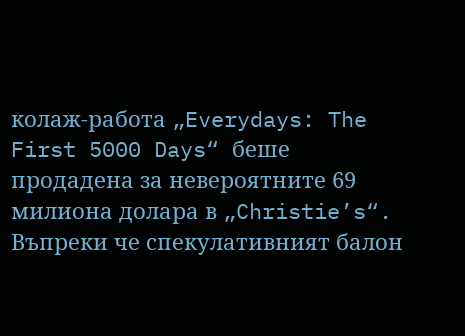колаж-работа „Everydays: The First 5000 Days“ беше продадена за невероятните 69 милиона долара в „Christie’s“. Въпреки че спекулативният балон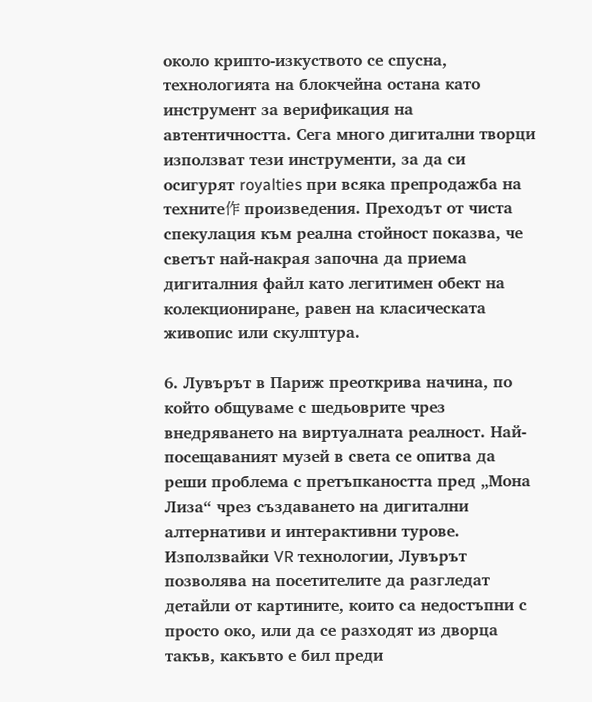около крипто-изкуството се спусна, технологията на блокчейна остана като инструмент за верификация на автентичността. Сега много дигитални творци използват тези инструменти, за да си осигурят royalties при всяка препродажба на техните作 произведения. Преходът от чиста спекулация към реална стойност показва, че светът най-накрая започна да приема дигиталния файл като легитимен обект на колекциониране, равен на класическата живопис или скулптура.

6. Лувърът в Париж преоткрива начина, по който общуваме с шедьоврите чрез внедряването на виртуалната реалност. Най-посещаваният музей в света се опитва да реши проблема с претъпкаността пред „Мона Лиза“ чрез създаването на дигитални алтернативи и интерактивни турове. Използвайки VR технологии, Лувърът позволява на посетителите да разгледат детайли от картините, които са недостъпни с просто око, или да се разходят из дворца такъв, какъвто е бил преди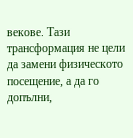векове. Тази трансформация не цели да замени физическото посещение, а да го допълни,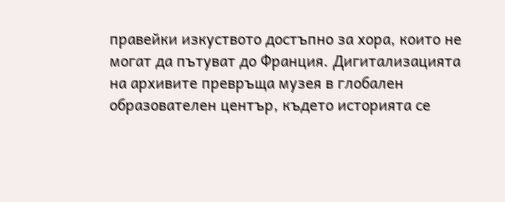правейки изкуството достъпно за хора, които не могат да пътуват до Франция. Дигитализацията на архивите превръща музея в глобален образователен център, където историята се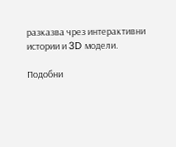разказва чрез интерактивни истории и 3D модели.

Подобни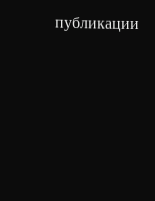публикации